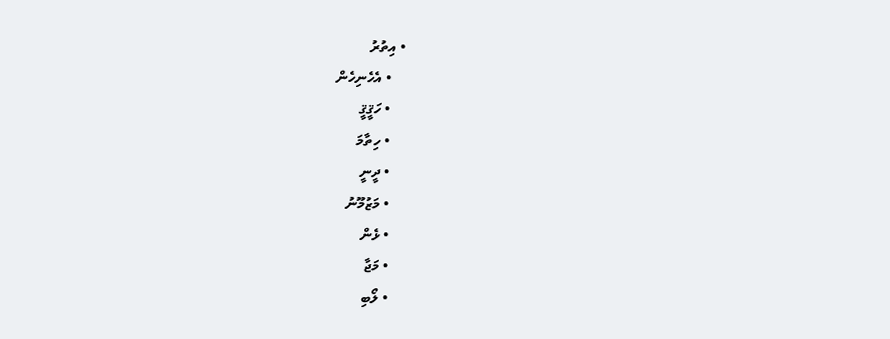• އިތުރު
    • އެހެނިހެން
    • ހަޤީޤީ
    • ހިތާމަ
    • ދީނީ
    • މަޒުމޫނު
    • ޅެން
    • މަޖާ
    • ލޯބި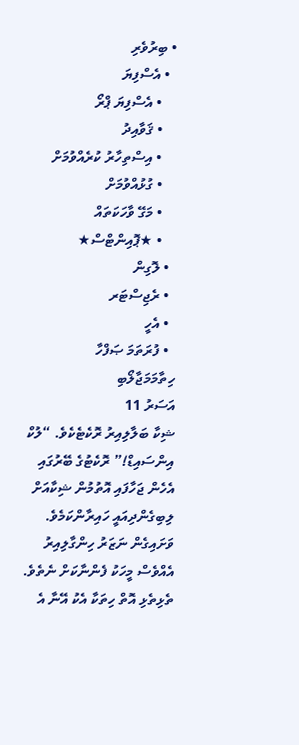• ބިރުވެރި
  • އެސްފިޔަ
    • އެސްފިޔަ ޕްރޯ
    • ޤަވާއިދު
    • އިސްތިހާރު ކުރެއްވުމަށް
    • ގުޅުއްވުމަށް
    • މަގޭ ވާހަކަތައް
    • ★ޕޮއިންޓްސް★
  • ލޮގިން
  • ރެޖިސްޓަރ
  • އެހީ
  • ފުރަތަމަ ޞަފްހާ
ހިތާމަމަޖާލޯބި
އަސަރު 11
ޝިކާ ބަލާލިއިރު ރޮކެޓެކެވެ. “ލުކް އިންސައިޑް!” ރޮކެޓުގެ ބޭރުގައި އެހެން ޖަހާފައި އޮތުމުން ޝިކާއަށް ލިބިގެންދިއައީ ހައިރާންކަމެވެ. ވަށައިގެން ނަޒަރު ހިންގާލިއިރު އެއްވެސް މީހަކު ފެންނާކަށް ނެތެވެ. ތެޅިތެޅި އޮތް ހިތަކާ އެކު އޭނާ އެ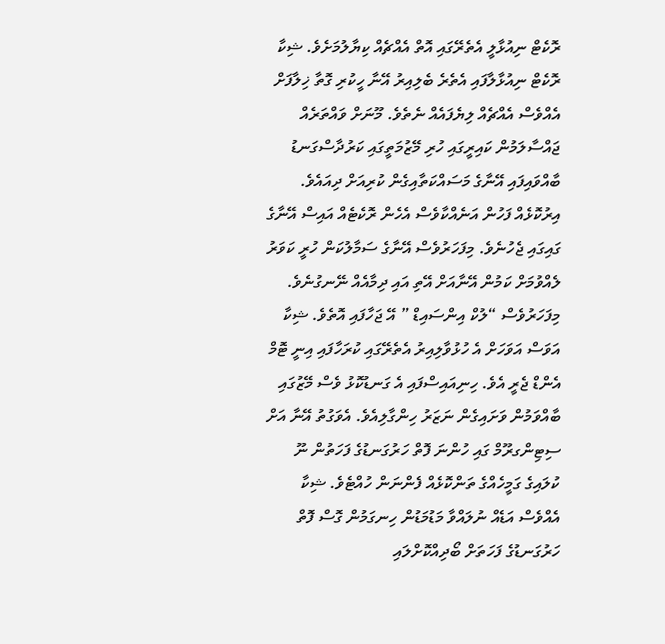ރޮކެޓް ނިއުޅާލީ އެތެރޭގައި އޮތް އެއްޗެއް ކިޔާލުމަށެވެ. ޝިކާ ރޮކެޓް ނިއުޅާލާފައި އެތެރެ ބެލިއިރު އޭނާ ހީކުރި ގޮތާ ޚިލާފަށް އެއްވެސް އެއްޗެއް ލިޔެފައެއް ނެތެވެ. މޫނަށް ވައްތަރެއް ޖައްސާލަމުން ކައިރީގައި ހުރި މޭޒުމަތީގައި ކަރުދާސްގަނޑު ބާއްވައިފައި އޭނާގެ މަސައްކަތާއިގެން ކުރިއަށް ދިއައެވެ. އިރުކޮޅެއް ފަހުން އަނެއްކާވެސް އެހެން ރޮކެޓެއް އައިސް އޭނާގެ ގައިގައި ޖެހުނެވެ. މިފަހަރުވެސް އޭނާގެ ސަމާލުކަން ހުރީ ކަވަރު ލެއްވުމަށް ކަމުން އޭނާއަށް އޭތި އައި ދިމާއެއް ނޭނގުނެވެ. މިފަހަރުވެސް “ލުކް އިންސައިޑް ” އޭ ޖަހާފައި އޮތެވެ. ޝިކާ އަވަސް އަވަހަށް އެ ހުޅުވާލިއިރު އެތެރޭގައި ކުރަހާފައި އިނީ ޓޮމް އެންޑް ޖެރީ އެވެ. ހިނިއައިސްފައި އެ ގަނޑުކޮޅު ވެސް މޭޒުގައި ބާއްވަމުން ވަށައިގެން ނަޒަރު ހިންގާލިއެވެ. އެވަގުތު އޭނާ އަށް ސިޓިންގރޫމް ގައި ހުންނަ ފޮތް ހަރުގަނޑުގެ ފަހަތުން ނޫ ކުލައިގެ ގަމީހެއްގެ ތަންކޮޅެއް ފެންނަން ހުއްޓެވެ. ޝިކާ އެއްވެސް އަޑެއް ނުލައްވާ މަޑުމަޑުން ހިނގަމުން ގޮސް ފޮތް ހަރުގަނޑުގެ ފަހަތަށް ބޯދިއްކޮށްލައި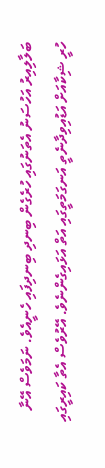ބަލާލިއިރު އަހުސަނު އެތަނުގައި ހުރެގެން ބިނދި ބިނދިފައި ހެނީއެވެ. ނަމަވެސް އޭނާ ހުރީ ޝިކާއަށް އަޑުއިވިދާނެތީ އަނގަމަތީގައި އަތް އަޅައިގެންނެވެ. އޭރުވެސް އެތާ ކައިރީގައި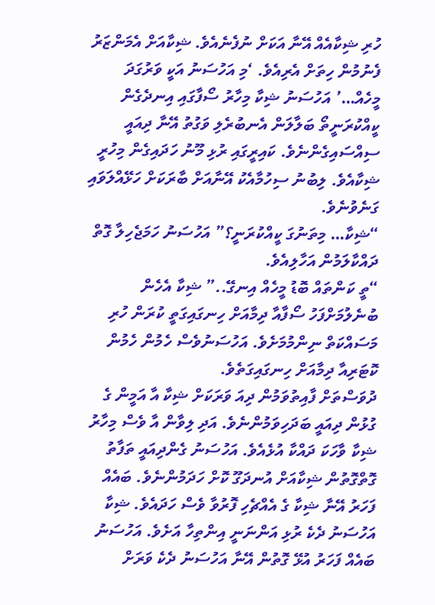ހުރި ޝިކާއެއް އޭނާ އަކަށް ނުފެނެއެވެ. ޝިކާއަށް އެމަންޒަރު ފެނުމުން ހިތަށް އެރިއެވެ. ‘މި އަހުސަނު އަކީ ވަރުގަދަ މީހެއް…’ އަހުސަނު ޝިކާ މިހާރު ސޯފާގައި އިނދެގެން ކީއްކުރަނީތޯ ބަލާލަން އެނބުރެލި ވަގުތު އޭނާ ދިއައީ ސިއްސައިގެންނެވެ. ކައިރީގައި ރުޅި މޫނު ހަދައިގެން މިހުރީ ޝިކާއެވެ. ލިބުނު ސިހުމާއެކު އޭނާއަށް ބާރަކަށް ހަޅޭއްލަވައި ގަނެވުނެވެ.
“ޝިކާ… މިތަނުގަ ކީއްކުރަނީ؟” އަހުސަނު ހަމަޖެހިލާ ގޮތް ދައްކާލަމުން އަހާލިއެވެ.
“ތީ ކަންތައް ބޮޑު މީހެއް އިނގޭ..” ޝިކާ އެހެން ބުނެލުމަށްފަހު ސޯފާއާ ދިމާއަށް ހިނގައިގަތީ ކުރަން ހުރި މަސައްކަތް ނިންމުމަށެވެ. އަހުސަނުވެސް ހެމުން ހެމުން ކޮޓަރިއާ ދިމާއަށް ހިނގައިގަތެވެ.
ދުވަސްތަށް ފާއިތުވަމުން ދިއަ ވަރަކަށް ޝިކާ އާ އަމީން ގެ ގުޅުން ދިއައީ ބަދަހިވަމުންނެވެ. އަދި ލިވާން އާ ވެސް މިހާރު ޝިކާ ވާހަކަ ދައްކާ އުޅެއެވެ. އަހުސަނު ގެންދިއައީ ތަފާތު ގޮތްގޮތުން ޝިކާއަށް އުނދަގޫ ކޮށް ހަދަމުންނެވެ. ބައެއް ފަހަރު އޭނާ ޝިކާ ގެ އެއްޗެހި ފޮރުވާ ވެސް ހަދައެވެ. ޝިކާ އަހުސަނު ދެކެ ރުޅި އަންނަނީ އިންތިހާ އަށެވެ. އަހުސަނު ބައެއް ފަހަރު އުޅޭ ގޮތުން އޭނާ އަހުސަނު ދެކެ ވަރަށް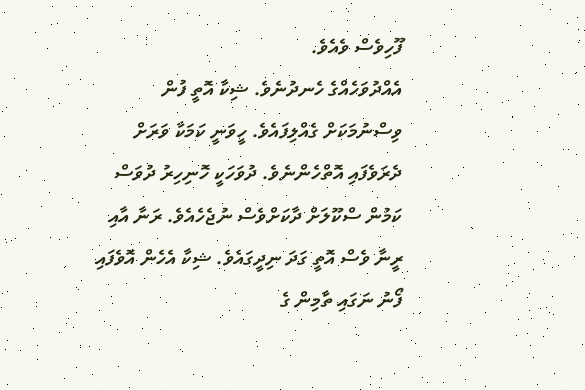ފޫހިވެސް ވެއެވެ.
އެއްދުވަހެއްގެ ހެނދުނެވެ. ޝިކާ އޮތީ ފުން ވިސްނުމަކަށް ގެއްލިފައެވެ. ހީވަނީ ކަމަކާ ވަރަށް ދެރަވެފައި އޮތްހެންނެވެ. ދުވަހަކީ ހޮނިހިރު ދުވަސް ކަމުން ސްކޫލަށް ދާކަށްވެސް ނުޖެހެއެވެ. ރަނާ އާއި ރީނާ ވެސް އޮތީ ގަދަ ނިދީގައެވެ. ޝިކާ އެހެން އޮވެފައި ފޯނު ނަގައި ތާމިން ގެ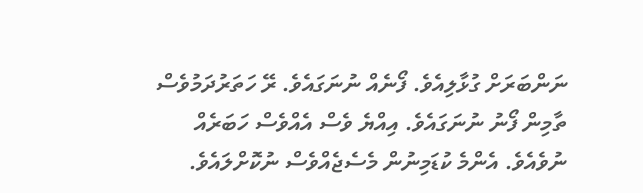ނަންބަރަށް ގުޅާލިއެވެ. ފޯނެއް ނުނަގައެވެ. ރޭ ހަތަރުދަމުވެސް ތާމިން ފޯނު ނުނަގައެވެ. އިއްޔެ ވެސް އެއްވެސް ހަބަރެއް ނުވެއެވެ. އެންމެ ކުޑަމިނުން މެސެޖެއްވެސް ނުކޮށްލައެވެ.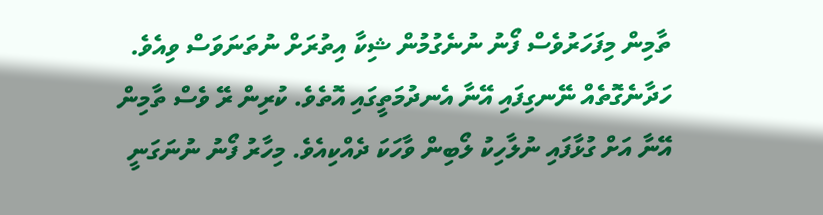ތާމިން މިފަހަރުވެސް ފޯނު ނުނެގުމުން ޝިކާ އިތުރަށް ނުތަނަވަސް ވިއެވެ. ހަދާނެގޮތެއް ނޭނގިފައި އޭނާ އެނދުމަތީގައި އޮތެވެ. ކުރިން ރޭ ވެސް ތާމިން އޭނާ އަށް ގުޅާފައި ނުލާހިކު ލޯބިން ވާހަކަ ދެއްކިއެވެ. މިހާރު ފޯނު ނުނަގަނީ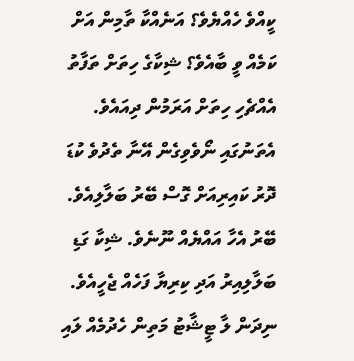ކީއްވެ ހެއްޔެވެ؟ އަނެއްކާ ތާމިން އަށް ކަމެއް ވީ ބާއެވެ؟ ޝިކާގެ ހިތަށް ތަފާތު އެއްޗެހި ހިތަށް އަރަމުން ދިއައެވެ. އެތަނުގައި ނޯވެވިގެން އޭނާ ތެދުވެ ކުޑަ ދޮރު ކައިރިއަށް ގޮސް ބޭރު ބަލާލިއެވެ. ބޭރު އެހާ އައްޔެއް ނޫނެވެ. ޝިކާ ގަޑި ބަލާލިއިރު އަދި ކިރިޔާ ފަހެއް ޖެހީއެވެ. ނިދަން ލާ ޓީޝާޓު މަތިން ހެދުމެއް ލައި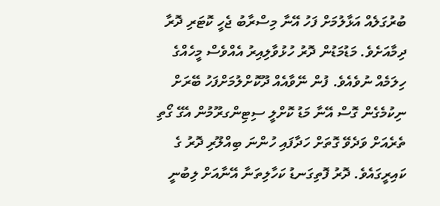ބުރުގަލެއް އަޅާލުމަށް ފަހު އޭނާ މިސްރާބު ޖެހީ ކޮޓަރި ދޮރާ ދިމާއަށެވެ. މަޑުމަޑުން ދޮރު ހުޅުވާލިއިރު އެއްވެސް މީހެއްގެ ހިލަމެއް ނުވެއެވެ. ފުން ނޭވާއެއް ދޫކޮށްލުމަށްފަހު ބޭރަށް ނިކުމެގެން ގޮސް އޭނާ މަޑު ކޮށްލީ ސިޓިންގރޫމުން އެގޭ ގޯތި ތެރެއަށް ވަދެވޭ ގޮތަށް ހަދާފައި ހުންނަ ބިއްލޫރި ދޮރު ގެ ކައިރީގައެވެ. ދޮރު ފޮތިގަނޑު ކަހާލިތަނާ އޭނާއަށް ލިބުނީ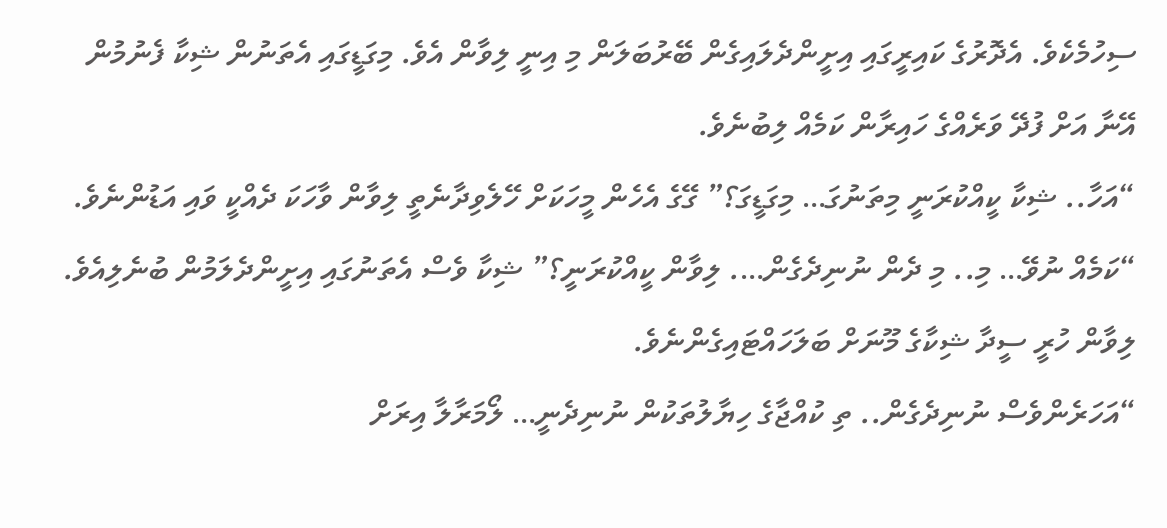ސިހުމެކެވެ. އެދޮރުގެ ކައިރީގައި އިށީންދެލައިގެން ބޭރުބަލަން މި އިނީ ލިވާން އެވެ. މިގަޑީގައި އެތަނުން ޝިކާ ފެނުމުން އޭނާ އަށް ފުދޭ ވަރެއްގެ ހައިރާން ކަމެއް ލިބުނެވެ.
“އަހާ.. ޝިކާ ކީއްކުރަނީ މިތަނުގަ… މިގަޑީގަ؟” ގޭގެ އެހެން މީހަކަށް ހޭލެވިދާނެތީ ލިވާން ވާހަކަ ދެއްކީ ވައި އަޑުންނެވެ.
“ކަމެއް ނުވޭ… މި.. މި ދެން ނުނިދެގެން…. ލިވާން ކީއްކުރަނީ؟” ޝިކާ ވެސް އެތަނުގައި އިށީންދެލަމުން ބުނެލިއެވެ. ލިވާން ހުރީ ސީދާ ޝިކާގެ މޫނަށް ބަލަހައްޓައިގެންނެވެ.
“އަހަރެންވެސް ނުނިދެގެން.. ތި ކުއްޖާގެ ހިޔާލުތަކުން ނުނިދެނީ… ލޯމަރާލާ އިރަށް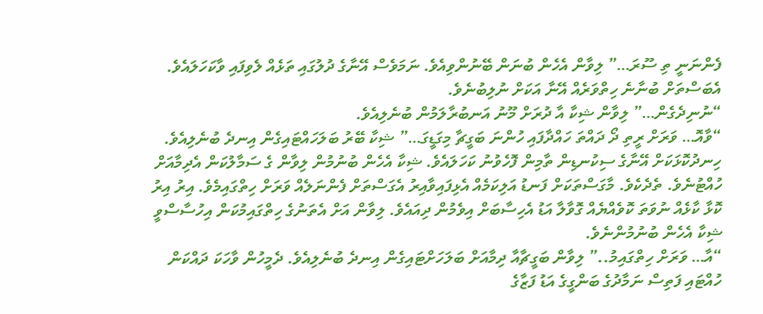ފެންނަނީ ތި ސޫރަ…” ލިވާން އެހެން ބުނަން ބޭނުންވިއެވެ. ނަމަވެސް އޭނާގެ ދުލުގައި ތަޅެއް ލެވިފައި ވާކަހަލައެވެ. އެބަސްތަށް ބުނާނެ ހިތްވަރެއް އޭނާ އަކަށް ނުލިބުނެވެ.
“ނުނިދެގެން…” ލިވާން ޝިކާ އާ ދުރަށް މޫނު އަނބުރާލަމުން ބުނެލިއެވެ.
“ވާއޮ… ވަރަށް ރީތި ދޯ ދައްތަ ހައްދާފައި ހުންނަ ބަގީޗާ މިގަޑީގަ…” ޝިކާ ބޭރު ބަލަހައްޓައިގެން އިނދެ ބުނެލިއެވެ. ހިނދުކޮޅަކަށް އޭނާގެ ސިކުނޑިން ތާމިން ފޮހެވުނު ކަހަލައެވެ. ޝިކާ އެހެން ބުނުމުން ލިވާން ގެ ސަމާލުކަން އެދިމާއަށް ހުއްޓުނެވެ. ތެދެކެވެ. މާގަސްތަކަށް ފަނޑު އަލިކަމެއް އެޅިފައިވާއިރު އެގަސްތަށް ފެންނަލެއް ވަރަށް ހިތްގައިމެވެ. އިރު އިރު ކޮޅާ ކާޅެއް ނުވަތަ ކޮވެއްޔެއް ގޮވާލާ އަޑު އެހިސާބަށް އިވެމުން ދިއައެވެ. ލިވާން އަށް އެތަނުގެ ހިތްގައިމުކަން އިހުސާސްވީ ޝިކާ އެހެން ބުނުމުންނެވެ.
“އާ… ވަރަށް ހިތްގައިމު..” ލިވާން ބަގީޗާއާ ދިމާއަށް ބަލަހަށްޓައިގެން އިނދެ ބުނެލިއެވެ. ދެމީހުން ވާހަކަ ދައްކަން ހުއްޓައި ފަތިސް ނަމާދުގެ ބަންގީގެ އަޑު ފަޒާގެ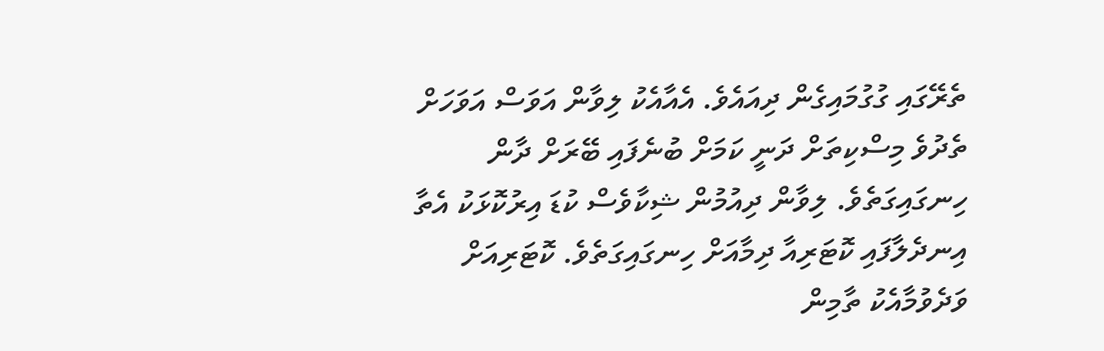ތެރޭގައި ގުގުމައިގެން ދިއައެވެ. އެއާއެކު ލިވާން އަވަސް އަވަހަށް ތެދުވެ މިސްކިތަށް ދަނީ ކަމަށް ބުނެފައި ބޭރަށް ދާން ހިނގައިގަތެވެ. ލިވާން ދިއުމުން ޝިކާވެސް ކުޑަ އިރުކޮޅަކު އެތާ އިނދެލާފައި ކޮޓަރިއާ ދިމާއަށް ހިނގައިގަތެވެ. ކޮޓަރިއަށް ވަދެވުމާއެކު ތާމިން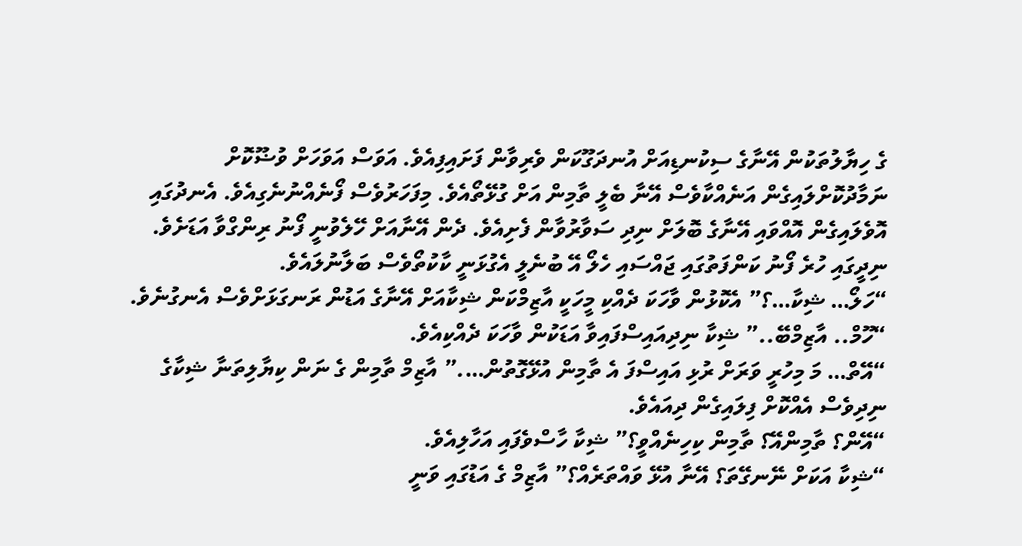ގެ ހިޔާލުތަކުން އޭނާގެ ސިކުނޑިއަށް އުނދަގޫކަން ވެރިވާން ފަށައިފިއެވެ. އަވަސް އަވަހަށް ވުޟޫކޮށް ނަމާދުކޮށްލައިގެން އަނެއްކާވެސް އޭނާ ބެލީ ތާމިން އަށް ގުޅޭތޯއެވެ. މިފަހަރުވެސް ފޯނެއްނުނެގިއެވެ. އެނދުގައި އޮވެލައިގެން އޮއްވައި އޭނާގެ ބޮލަށް ނިދި ސަވާރުވާން ފެށިއެވެ. ދެން އޭނާއަށް ހޭލެވުނީ ފޯނު ރިންގްވާ އަޑަށެވެ. ނިދީގައި ހުރެ ފޯނު ކަންފަތުގައި ޖައްސައި ހެލޯ އޭ ބުނެލީ އެގުޅަނީ ކާކުތޯވެސް ބަލާނުލައެވެ.
“ހަލޯ… ޝިކާ…؟” އެކޮޅުން ވާހަކަ ދެއްކި މީހަކީ އާޒިމްކަން ޝިކާއަށް އޭނާގެ އަޑުން ރަނގަޅަށްވެސް އެނގުނެވެ.
“ހޫމް.. އާޒިމްބޭ..” ޝިކާ ނިދިއައިސްފައިވާ އަޑަކުން ވާހަކަ ދެއްކިއެވެ.
“އޭތް… މަ މިހުރީ ވަރަށް ރުޅި އައިސްފަ އެ ތާމިން އުޅޭގޮތުން….” އާޒިމް ތާމިން ގެ ނަން ކިޔާލިތަނާ ޝިކާގެ ނިދިވެސް އެއްކޮށް ފިލައިގެން ދިއައެވެ.
“އޭން؟ ތާމިންއޭ؟ ތާމިން ކިހިނެއްވީ؟” ޝިކާ ހާސްވެފައި އަހާލިއެވެ.
“ޝިކާ އަކަށް ނޭނގޭތަ؟ އޭނާ އުޅޭ ވައްތަރެއް؟” އާޒިމް ގެ އަޑުގައި ވަނީ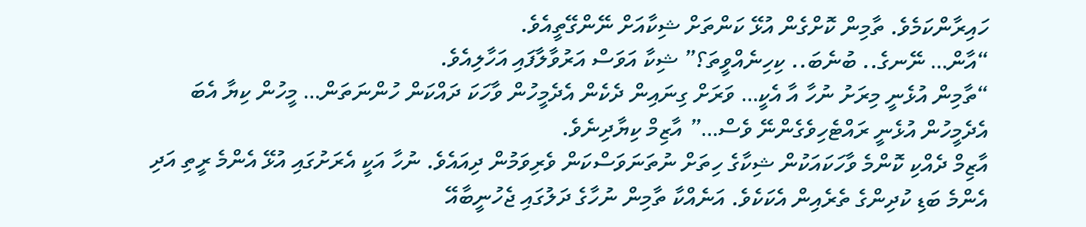ހައިރާންކަމެވެ. ތާމިން ކޮށްގެން އުޅޭ ކަންތަށް ޝިކާއަށް ނޭންގޭތީއެވެ.
“އާން… ނޭނގެ.. ބުނެބަ.. ކިހިނެއްވީތަ؟” ޝިކާ އަވަސް އަރުވާލާފައި އަހާލިއެވެ.
“ތާމިން އުޅެނީ މިރަށު ނުހާ އާ އެކީ… ވަރަށް ގިނައިން ދެކެން އެދެމީހުން ވާހަކަ ދައްކަން ހުންނަތަން… މީހުން ކިޔާ އެބަ އެދެމީހުން އުޅެނީ ރައްޓެހިވެގެންނޭ ވެސް…” އާޒިމް ކިޔާދިނެވެ.
އާޒިމް ދެއްކި ކޮންމެ ވާހަކައަކުން ޝިކާގެ ހިތަށް ނުތަނަވަސްކަން ވެރިވަމުން ދިއައެވެ. ނުހާ އަކީ އެރަށުގައި އުޅޭ އެންމެ ރީތި އަދި އެންމެ ބަޑި ކުދިންގެ ތެރެއިން އެކަކެވެ. އަނެއްކާ ތާމިން ނުހާގެ ދަލުގައި ޖެހުނީބާއޭ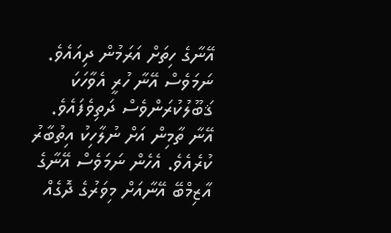އޭނާގެ ހިތަށް އަރަމުން ދިއައެވެ. ނަމަވެސް އޭނާ ހުރީ އެވާހަކަ ޤަބޫލުކުރަންވެސް ދަތިވެފައެވެ. އޭނާ ތާމިން އަށް ނުލާހިކު އިތުބާރު ކުރެއެވެ. އެހެން ނަމަވެސް އޭނާގެ އާޒިމްބޭ އޭނާއަށް މިވަރުގެ ދޮގެއް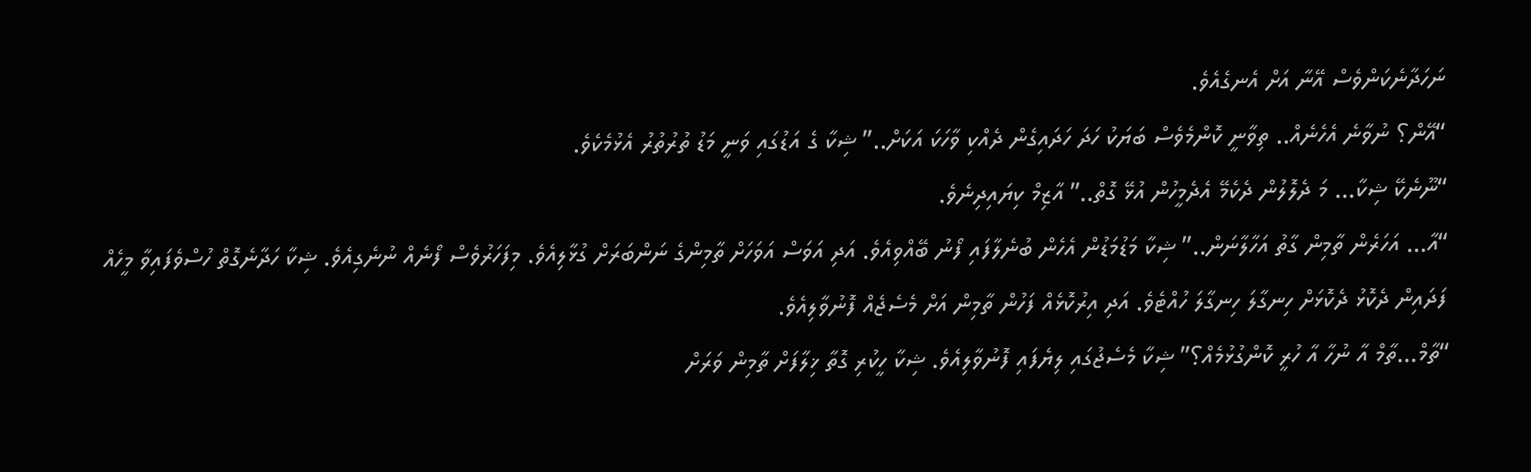ނަހަދާނެކަންވެސް އޭނާ އަށް އެނގެއެވެ.
“އޭން؟ ނުވާނެ އެހެނެއް.. ތިވާނީ ކޮންމެވެސް ބަޔަކު ހަދަ ހަދައިގެން ދެއްކި ވާހަކަ އަކަށް..” ޝިކާ ގެ އަޑުގައި ވަނީ މަޑު ތުރުތުރު އެޅުމެކެވެ.
“ނޫނެކޭ ޝިކާ… މަ ދެލޮލުން ދެކެމޭ އެދެމީހުން އުޅޭ ގޮތް..” އާޒިމް ކިޔައިދިނެވެ.
“އާ… އަހަރެން ތާމިން ގާތު އަހާލާނަން..” ޝިކާ މަޑުމަޑުން އެހެން ބުނެލާފައި ފޯނު ބޭއްވިއެވެ. އަދި އަވަސް އަވަހަށް ތާމިންގެ ނަންބަރަށް ގުޅާލިއެވެ. މިފަހަރުވެސް ފޯނެއް ނުނެގިއެވެ. ޝިކާ ހަދާނެގޮތް ހުސްވެފައިވާ މީހެއް ފަދައިން ދެކޮޅު ދެކޮޅަށް ހިނގާލަ ހިނގާލަ ހުއްޓެވެ. އަދި އިރުކޮޅެއް ފަހުން ތާމިން އަށް މެސެޖެއް ފޮނުވާލިއެވެ.
“ތާމް…ތާމް އާ ނުހާ އާ ހުރީ ކޮންގުޅުމެއް؟” ޝިކާ މެސެޖުގައި ލިޔެފައި ފޮނުވާލިއެވެ. ޝިކާ ހީކުރި ގޮތާ ޚިލާފަށް ތާމިން ވަރަށް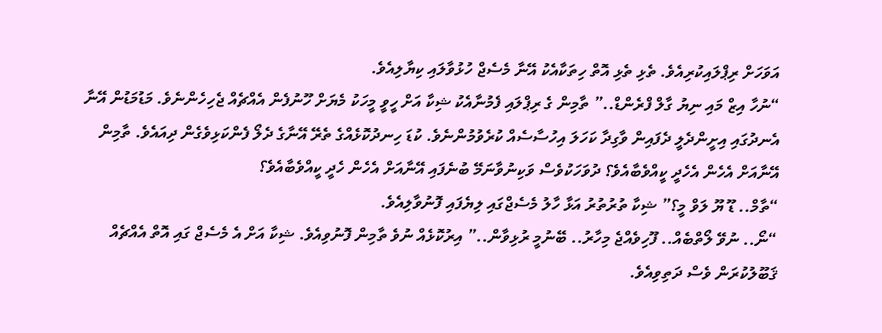އަވަހަށް ރިޕްލައިކުރިއެވެ. ތެޅި ތެޅި އޮތް ހިތަކާއެކު އޭނާ މެސެޖް ހުޅުވާލައި ކިޔާލިއެވެ.
“ނުހާ އިޒް މައި ނިޔު ގާލް ފްރެންޑް..” ތާމިން ގެ ރިޕްލައި ފެމުނާއެކު ޝިކާ އަށް ހީވީ މީހަކު މެޔަށް ހޫނުފެން އެއްޗެއް ޖެހިހެންނެވެ. މަޑުމަޑުން އޭނާ އެނދުގައި އިށީންދެލީ ދެފައިން ވާގިދާ ކަހަލަ އިހުސާސެއް ކުރެވުމުންނެވެ. ކުޑަ ހިނދުކޮޅެއްގެ ތެރޭ އޭނާގެ ދެލޯ ފެންކަޅިވެގެން ދިއައެވެ. ތާމިން އޭނާއަށް އެހެން އެހެދީ ކީއްވެބާއެވެ؟ ދުވަހަކުވެސް ވަކިނުވާނަމޭ ބުނެފައި އޭނާއަށް އެހެން ހެދީ ކީއްވެބާއެވެ؟
“ތާމް.. ޑޫ ޔޫ ލަވް މީ؟” ޝިކާ ތުރުތުރު އަޅާ ހާލު މެސެޖްގައި ލިޔެފައި ފޮނުވާލިއެވެ.
“ނޯ.. ނުވޭ ލޯތްބެއް.. ފޫހިވެއްޖެ މިހާރު.. ބޭނުމީ ރުޅިވާން..” އިރުކޮޅެއް ނުވެ ތާމިން ފޮނުވިއެވެ. ޝިކާ އަށް އެ މެސެޖް ގައި އޮތް އެއްޗެއް ޤަބޫލުކުރަން ވެސް ދަތިވިއެވެ.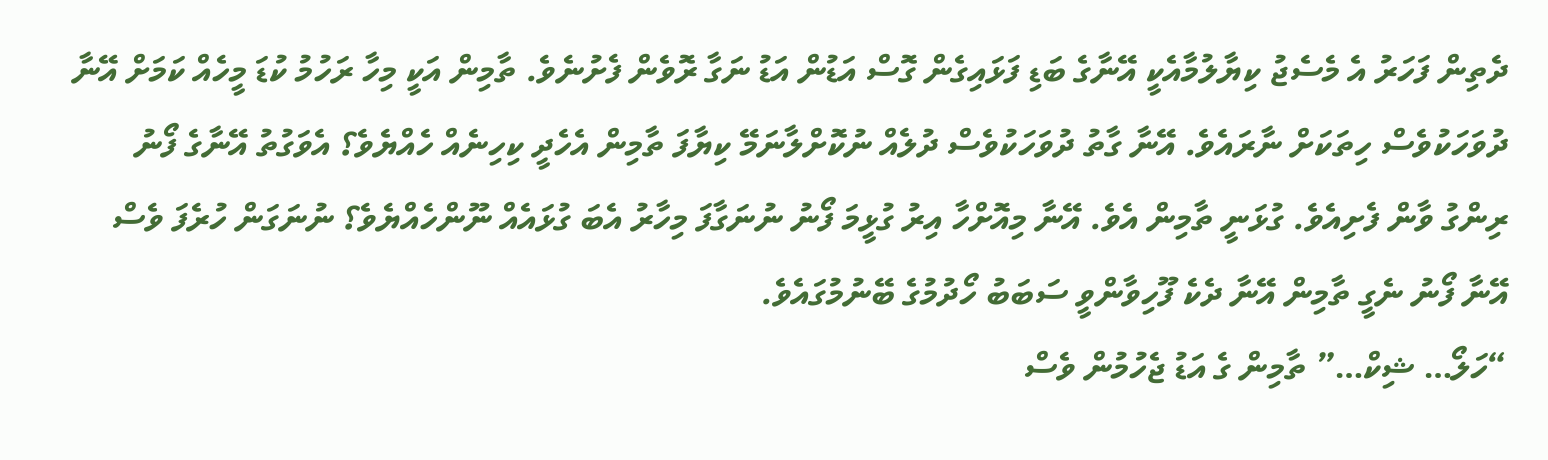ދެތިން ފަހަރު އެ މެސެޖު ކިޔާލުމާއެކީ އޭނާގެ ބަޑި ފަޅައިގެން ގޮސް އަޑުން އަޑު ނަގާ ރޮވެން ފެށުނެވެ. ތާމިން އަކީ މިހާ ރަހުމު ކުޑަ މީހެއް ކަމަށް އޭނާ ދުވަހަކުވެސް ހިތަކަށް ނާރައެވެ. އޭނާ ގާތު ދުވަހަކުވެސް ދުލެއް ނުކޮށްލާނަމޭ ކިޔާފަ ތާމިން އެހެދީ ކިހިނެއް ހެއްޔެވެ؟ އެވަގުތު އޭނާގެ ފޯނު ރިންގު ވާން ފެށިއެވެ. ގުޅަނީ ތާމިން އެވެ. އޭނާ މިއޮށްހާ އިރު ގުޅީމަ ފޯނު ނުނަގާފަ މިހާރު އެބަ ގުޅައެއް ނޫންހެއްޔެވެ؟ ނުނަގަން ހުރެފަ ވެސް އޭނާ ފޯނު ނެގީ ތާމިން އޭނާ ދެކެ ފޫހިވާންވީ ސަބަބު ހޯދުމުގެ ބޭނުމުގައެވެ.
“ހަލޯ… ޝިކް…” ތާމިން ގެ އަޑު ޖެހުމުން ވެސް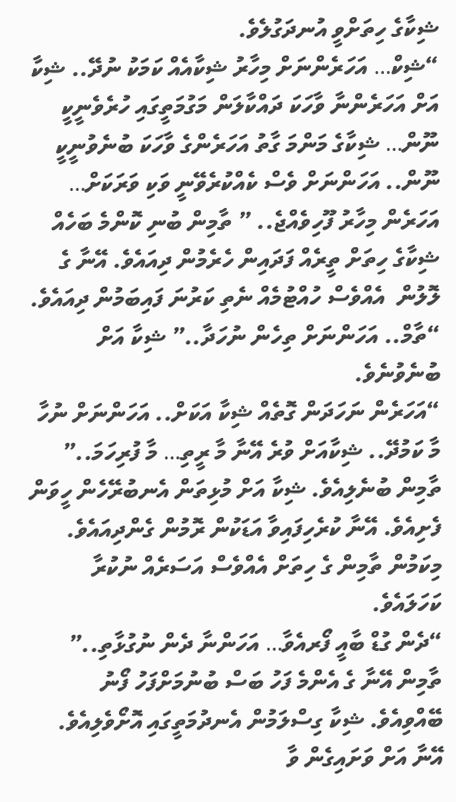ޝިކާގެ ހިތަށްވީ އުނދަގުލެވެ.
“ޝިކް… އަހަރެންނަށް މިހާރު ޝިކާއެއް ކަމަކު ނުދޭ.. ޝިކާ އަށް އަހަރެންނާ ވާހަކަ ދައްކާލަން މަގުމަތީގައި ހުރެވެނީކީ ނޫން… ޝިކާގެ މަންމަ ގާތު އަހަރެންގެ ވާހަކަ ބުނެވުނީކީ ނޫން.. އަހަންނަށް ވެސް ކެއްކުރެވޭނީ ވަކި ވަރަކަށް… އަހަރެން މިހާރު ފޫހިވެއްޖެ.. ” ތާމިން ބުނި ކޮންމެ ބަހެއް ޝިކާގެ ހިތަށް ތީރެއް ފަދައިން ހެރެމުން ދިއައެވެ. އޭނާ ގެ ލޮލުން  އެއްވެސް ހުއްޓުމެއް ނެތި ކަރުނަ ފައިބަމުން ދިއައެވެ.
“ތާމް.. އަހަންނަށް ތިހެން ނުހަދާ..” ޝިކާ އަށް ބުނެވުނެވެ.
“އަހަރެން ނަހަދަން ގޮތެއް ޝިކާ އަކަށް.. އަހަންނަށް ނުހާ މާ ކަމުދޭ.. ޝިކާއަށް ވުރެ އޭނާ މާ ރީތި… މާ ފުރިހަމަ..” ތާމިން ބުނެލިއެވެ. ޝިކާ އަށް މުޅިތަން އެނބުރޭހެން ހީވަން ފެށިއެވެ. އޭނާ ކުރެހިފައިވާ އަޑަކުން ރޮމުން ގެންދިއައެވެ. މިކަމުން ތާމިން ގެ ހިތަށް އެއްވެސް އަސަރެއް ނުކުރާ ކަހަލައެވެ.
“ދެން ގުޑް ބާއީ ފޯރއެވާ… އަހަންނާ ދެން ނުގުޅާތި..” ތާމިން އޭނާ ގެ އެންމެ ފަހު ބަސް ބުނުމަށްފަހު ފޯނު ބޭއްވިއެވެ. ޝިކާ ގިސްލަމުން އެނދުމަތީގައި އޮށޯވެލިއެވެ. އޭނާ އަށް ވަށައިގެން ވާ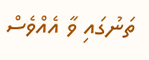ތަނުގައި ވާ އެއްވެސް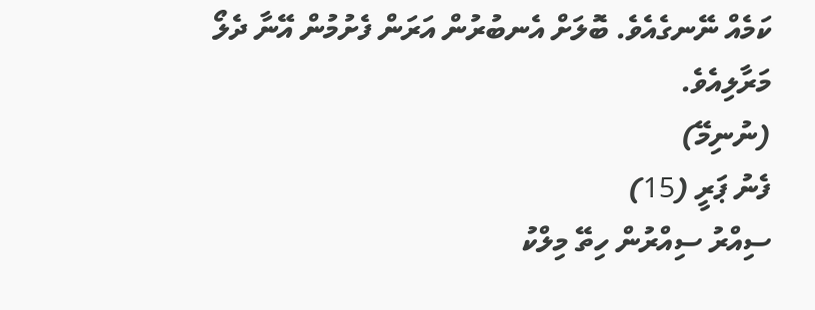ކަމެއް ނޭނގެއެވެ. ބޮލަށް އެނބުރުން އަރަން ފެށުމުން އޭނާ ދެލޯ މަރާލިއެވެ.
(ނުނިމޭ)
ފެނު ޕަރީ (15)
ސިއްރު ސިއްރުން ހިތޭ މިލްކު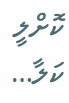ކޮށްލީ ކަލާ…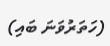(ހަތަރުވަނަ ބައި)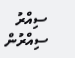ސިއްރު ސިއްރުން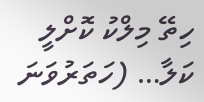ހިތޭ މިލްކު ކޮށްލީ ކަލާ… (ހަތަރުވަނަ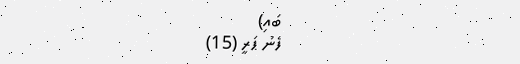ބައި)
ފެނު ޕަރީ (15)